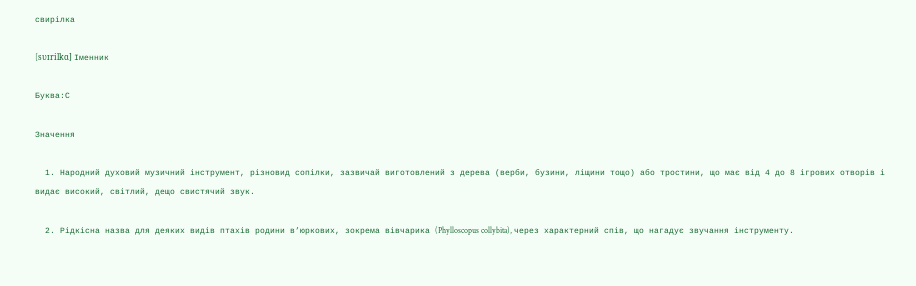свирілка

[sʋɪrilkɑ] Іменник

Буква:С

Значення

  1. Народний духовий музичний інструмент, різновид сопілки, зазвичай виготовлений з дерева (верби, бузини, ліщини тощо) або тростини, що має від 4 до 8 ігрових отворів і видає високий, світлий, дещо свистячий звук.

  2. Рідкісна назва для деяких видів птахів родини в’юркових, зокрема вівчарика (Phylloscopus collybita), через характерний спів, що нагадує звучання інструменту.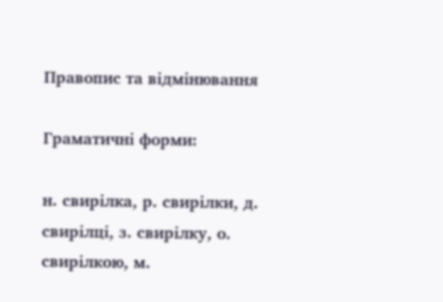Правопис та відмінювання

Граматичні форми:

н. свирілка, р. свирілки, д. свирілці, з. свирілку, о. свирілкою, м.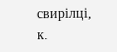свирілці, к.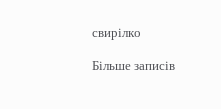свирілко

Більше записів